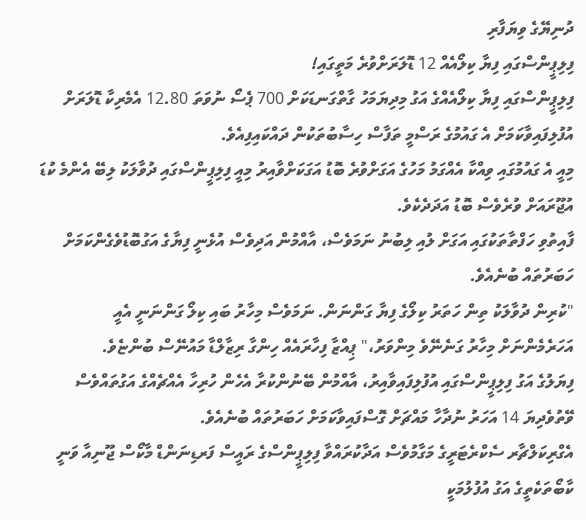ދުނިޔޭގެ ވިޔަފާރި
ފިލިޕީންސްގައި ފިޔާ ކިލޯއެއް 12 ޑޮލަރަށްވުރެ މަތީގައި!
ފިލިޕީންސްގައި ފިޔާ ކިލޯއެއްގެ އަގު މިދިޔަމަހު ގާތްގަނޑަކަށް 700 ޕެސޯ ނުވަތަ 12.80 އެމެރިކާ ޑޮލަރަށް އުފުލިފައިވާކަމަށް އެ ގައުމުގެ ރަސްމީ ތަފާސް ހިސާބުތަކުން ދައްކައިފިއެވެ.
މިއީ އެ ގައުމުގައި ވިއްކާ އެއްގަމު މަހުގެ އަގަށްވުރެ ބޮޑު އަގަކަށްވާއިރު މިއީ ފިލިޕީންސްގައި ދުވާލަކު ލިބޭ އެންމެ ކުޑަ އުޖޫރައަށް ވުރެވެސް ބޮޑު އަދަދެކެވެ.
ފާއިތުވި ހަފްތާތަކުގައި އަގަށް ލުއި ލިބުނު ނަމަވެސް، އާއްމުން އަދިވެސް އުޅެނީ ފިޔާގެ އަގުބޮޑުވެގެންކަމަށް ހަބަރުތައް ބުނެއެވެ.
"ކުރިން ދުވާލަކު ތިން ހަތަރު ކިލޯގެ ފިޔާ ގަންނަން. ނަމަވެސް މިހާރު ބައި ކިލޯ ގަންނަނީ އެއީ އަހަރެމެންނަށް މިހާރު ގަނެނޭވެ މިންވަރު،" ޕިއްޒާ ފިހާރައެއް ހިންގާ ރިޒާލްޑާ މައުނޭސް ބުންޏެވެ.
ފިޔަލުގެ އަގު ފިލިޕީންސްގައި އުފުލިފައިވާއިރު، އާއްމުން ބޭނުންކުރާ އެހެން ހުރިހާ އެއްޗެއްގެ އަގުތައްވެސް ވޭތުވެދިޔަ 14 އަހަރު ނުދާހާ މައްޗަށް ގޮސްފައިވާކަމަށް ހަބަރުތައް ބުނެއެވެ.
އެގްރިކަލްޗާރ ސެކްރެޓަރީގެ މަގާމުވެސް އަދާކުރައްވާ ފިލިޕީންސްގެ ރައީސް ފަރޑިނަންޑް މާކޯސް ޖޫނިއާ ވަނީ ކާބޯތަކެތީގެ އަގު އުފުލުމަކީ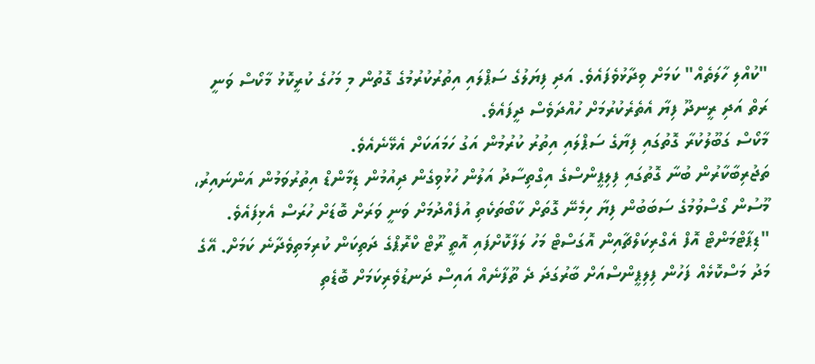"ކުއްލި ހާލަތެއް" ކަމަށް ވިދާޅުވެފައެވެ. އަދި ފިޔަލުގެ ސަޕްލައި އިތުރުކުރުމުގެ ގޮތުން މި މަހުގެ ކުރީކޮޅު މާކޯސް ވަނީ ރަތް އަދި ރީނދޫ ފިޔާ އެތެރެކުރުމަށް ހުއްދަވެސް ދީފައެވެ.
މާކޯސް ގަބޫލުކުރާ ގޮތުގައި ފިޔާގެ ސަޕްލައި އިތުރު ކުރުމުން އަގު ހަމައަކަށް އެޅޭނެއެވެ.
ތަޖުރިބާކާރުން ބުނާ ގޮތުގައި ފިލިޕީންސްގެ އިގްތިސާދު އަލުން ހުޅުވިގެން ދިއުމުން ޑިމާންޑް އިތުރުވަމުން އަންނައިރު، މޫސުން ގޯސްވުމުގެ ސަބަބުން ފިޔާ ހިމެނޭ ގޮތަށް ކާބޯތަކެތި އުފެއްދުމަށް ވަނީ ވަރަށް ބޮޑަށް ހުރަސް އެޅިފައެވެ.
"ޑިޕާޓްމަންޓް އޮފް އެގްރިކަލްޗާއިން އޮގަސްޓް މަހު ލަފާކޮށްފައި އޮތީ ރޫޓް ކްރޮޕްގެ ދަތިކަން ކުރިމަތިވެދާނެ ކަމަށް. އޭގެ މަދު މަސްކޮޅެއް ފަހުން ފިލިޕީންސްއަށް ބާރުގަދަ ދެ ތޫފާނެއް އައިސް ދަނޑުވެރިކަމަށް ބޮޑެތި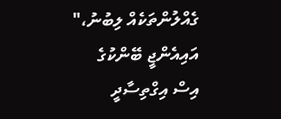ގެއްލުންތަކެއް ލިބުނު،" އައިއެންޖީ ބޭންކުގެ އިސް އިގްތިސާދީ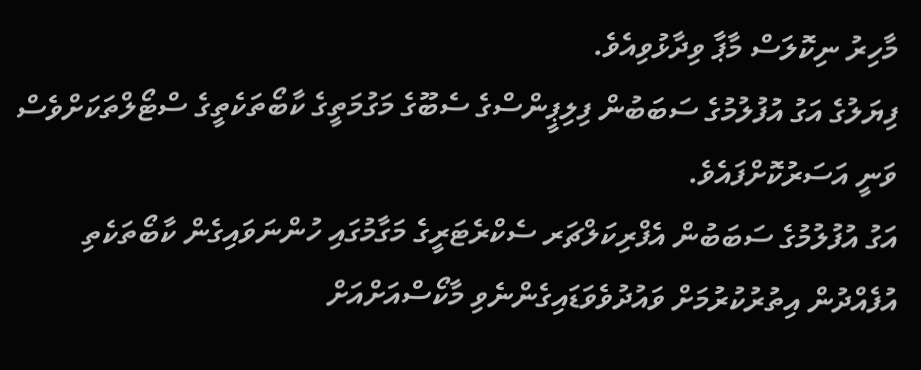މާހިރު ނިކޮލަސް މާޕާ ވިދާޅުވިއެވެ.
ފިޔަލުގެ އަގު އުފުލުމުގެ ސަބަބުން ފިލިޕީންސްގެ ސެބޫގެ މަގުމަތީގެ ކާބޯތަކެތީގެ ސްޓޯލްތަކަށްވެސް ވަނީ އަސަރުކޮށްފައެވެ.
އަގު އުފުލުމުގެ ސަބަބުން އެފްރިކަލްޗަރ ސެކްރެޓަރީގެ މަގާމުގައި ހުންނަވައިގެން ކާބޯތަކެތި އުފެއްދުން އިތުރުކުރުމަށް ވައުދުވެވަޑައިގެންނެވި މާކޯސްއަށްއަށް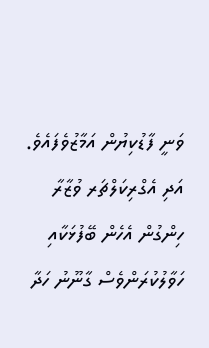ވަނީ ފާޑުކިޔުން އަމާޒުވެފައެވެ. އަދި އެގްރިކަލްޗަރ ވުޒާރާ ހިންގުން އެހެން ބޭފުޅަކާއި ހަވާލުކުރަންވެސް ގާނޫނު ހަދާ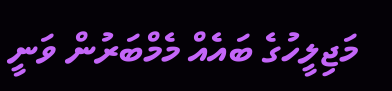މަޖިލީހުގެ ބައެއް މެމްބަރުން ވަނީ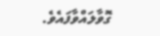ގޮވާލައްވާފައެވެ.